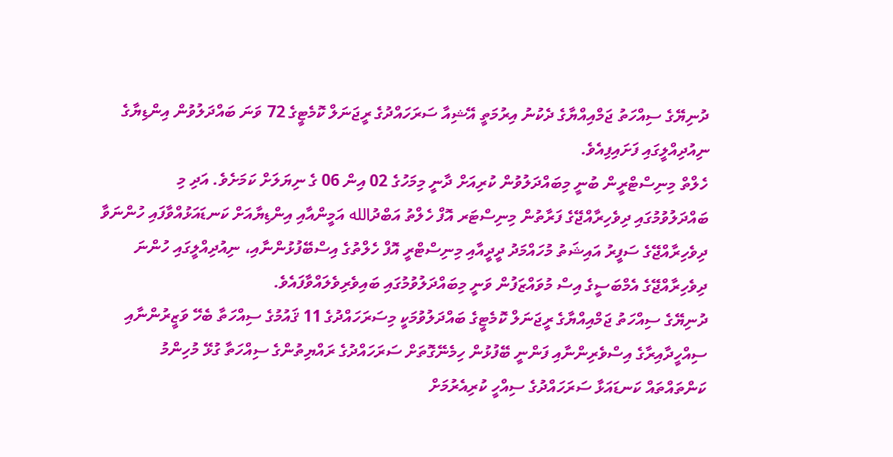ދުނިޔޭގެ ސިއްހަތު ޖަމްއިއްޔާގެ ދެކުނު އިރުމަތީ އޭޝިއާ ސަރަހައްދުގެ ރީޖަނަލް ކޮމެޓީގެ 72 ވަނަ ބައްދަލުވުން އިންޑިޔާގެ ނިއުދިއްލީގައި ފަށައިފިއެވެ.
ހެލްތް މިނިސްޓްރީން ބުނީ މިބައްދަލުވުން ކުރިއަށް ދާނީ މިމަހުގެ 02 އިން 06 ގެ ނިޔަލަށް ކަމަށެވެ. އަދި މި ބައްދަލުވުމުގައި ދިވެހިރާއްޖޭގެ ފަރާތުން މިނިސްޓަރ އޮފް ހެލްތު އަބްދުالله އަމީންއާއި އިންޑިޔާއަށް ކަނޑައަޅުއްވާފައި ހުންނަވާ ދިވެހިރާއްޖޭގެ ސަފީރު އައިޝަތު މުހައްމަދު ދީދީއާއި މިނިސްޓްރީ އޮފް ހެލްތުގެ އިސްބޭފުޅުންނާއި، ނިއުދިއްލީގައި ހުންނަ ދިވެހިރާއްޖޭގެ އެމްބަސީގެ އިސް މުވައްޒަފުން ވަނީ މިބައްދަލުވުމުގައި ބައިވެރިވެލައްވާފައެވެ.
ދުނިޔޭގެ ސިއްހަތު ޖަމްއިއްޔާގެ ރީޖަނަލް ކޮމެޓީގެ ބައްދަލުވުމަކީ މިސަރަހައްދުގެ 11 ޤައުމުގެ ސިއްހަތާ ބެހޭ ވަޒީރުންނާއި ސިއްހީދާއިރާގެ އިސްވެރިންނާއި ފަންނީ ބޭފުޅުން ހިމެނޭގޮތަށް ސަރަހައްދުގެ ރައްޔިތުންގެ ސިއްހަތާ ގުޅޭ މުހިންމު ކަންތައްތައް ކަނޑައަޅާ ސަރަހައްދުގެ ސިއްހީ ކުރިއެރުމަށް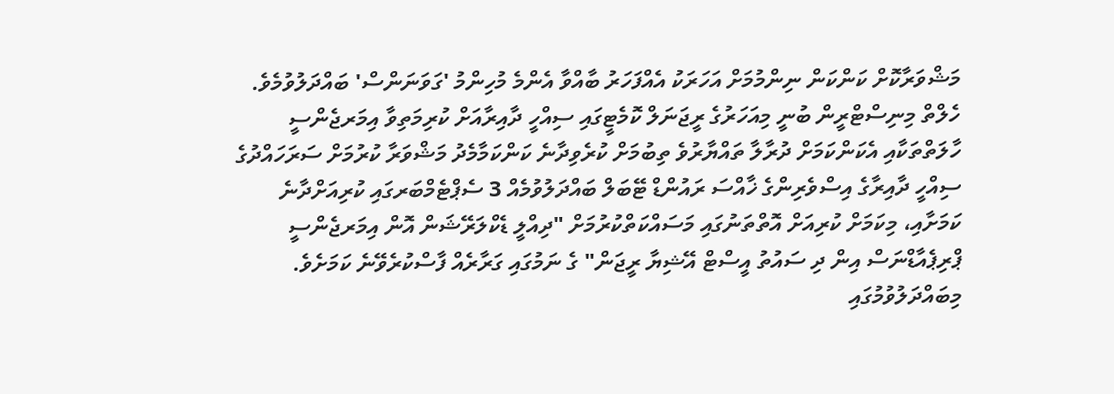މަޝްވަރާކޮށް ކަންކަން ނިންމުމަށް އަހަރަކު އެއްފަހަރު ބާއްވާ އެންމެ މުހިންމު 'ގަވަނަންސް' ބައްދަލުވުމެވެ.
ހެލްތް މިނިސްޓްރީން ބުނީ މިއަހަރުގެ ރީޖަނަލް ކޮމެޓީގައި ސިއްހީ ދާއިރާއަށް ކުރިމަތިވާ އިމަރޖެންސީ ހާލަތްތަކާއި އެކަންކަމަށް ދުރާލާ ތައްޔާރުވެ ތިބުމަށް ކުރެވިދާނެ ކަންކަމާމެދު މަޝްވަރާ ކުރުމަށް ސަރަހައްދުގެ ސިއްހީ ދާއިރާގެ އިސްވެރިންގެ ޚާއްސަ ރައުންޑް ޓޭބަލް ބައްދަލުވުމެއް 3 ސެޕްޓެމްބަރގައި ކުރިއަށްދާނެ ކަމަށާއި، މިކަމަށް ކުރިއަށް އޮތްތަނުގައި މަސައްކަތްކުރުމަށް "ދިއްލީ ޑެކްލަރޭޝަން އޮން އިމަރޖެންސީ ޕްރިޕެއާޑްނަސް އިން ދި ސައުތު އީސްޓް އޭޝިޔާ ރީޖަން" ގެ ނަމުގައި ގަރާރެއް ފާސްކުރެވޭނެ ކަމަށެވެ.
މިބައްދަލުވުމުގައި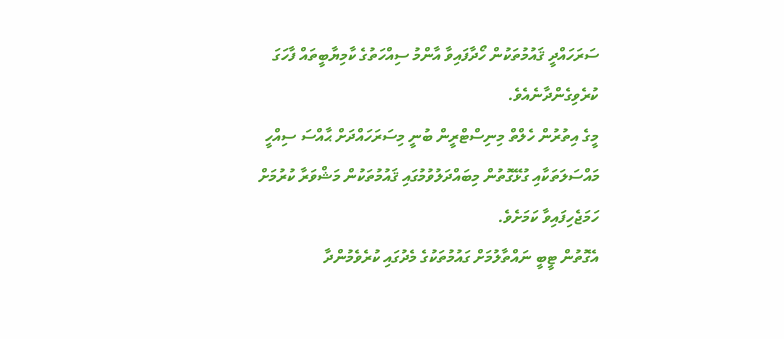ސަރަހައްދީ ޤައުމުތަކުން ހޯދާފައިވާ އާންމު ސިއްހަތުގެ ކާމިޔާބީތައް ފާހަގަ ކުރެވިގެންދާނެއެވެ.
މީގެ އިތުރުން ހެލްތް މިނިސްޓްރީން ބުނީ މިސަރަހައްދަށް ޙާއްސަ ސިއްހީ މައްސަލަތަކާއި ގުޅޭގޮތުން މިބައްދަލުވުމުގައި ޤައުމުތަކުން މަޝްވަރާ ކުރުމަށް ހަމަޖެހިފައިވާ ކަމަށެވެ.
އެގޮތުން ޓީބީ ނައްތާލުމަށް ގައުމުތަކުގެ މެދުގައި ކުރެވެމުންދާ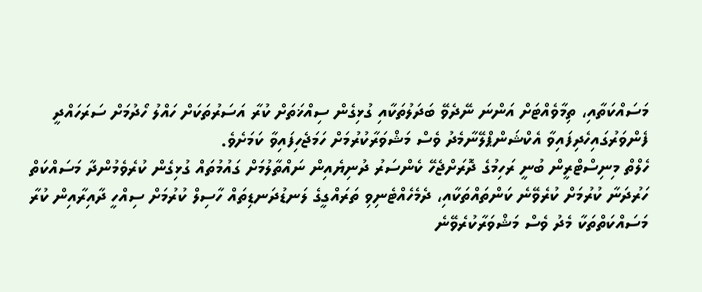މަސައްކަތާއި، ތިމާވެއްޓަށް އަންނަ ނޭދެވޭ ބަދަލުތަކާއި ގުޅިގެން ސިއްޚަތަށް ކުރާ އަސަރުތަކަށް ހައްލު ހޯދުމަށް ސަރަހައްދީ ފެންވަރުގައިހެދިފައިވާ އެކްޝަންޕްލޭނާމެދު ވެސް މަޝްވަރާކުރުމަށް ހަމަޖެހިފައިވާ ކަމަށެވެ.
ހެލްތް މިނިސްޓްރީން ބުނީ ރަހިމުގެ ދޮރަށްޖެހޭ ކެންސަރު ދުނިޔެއިން ނައްތާލުމަށް ގައުމުތައް ގުޅިގެން ކުރެވެމުންދާ މަސައްކަތް ހަރުދަނާ ކުރުމަށް ކުރެވޭނެ ކަންތައްތަކާއި، ދެމެހެއްޓެނިވި ތަރައްގީގެ ލަނޑުދަނޑިތައް ހާސިލް ކުރުމަށް ސިއްހީ ދާއިރާއިން ކުރާ މަސައްކަތްތަކާ މެދު ވެސް މަޝްވަރާކުރެވޭނެ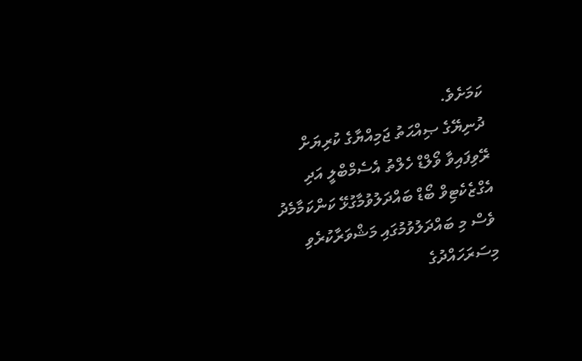ކަމަށެވެ.
ދުނިޔޭގެ ޞިއްޙަތު ޖަމިއްޔާގެ ކުރިޔަށް ރޭވިފައިވާ ވޯލްޑް ހެލްތު އެސެމްބްލީ އަދި އެގްޒެކެޓިވް ބޯޑް ބައްދަލުވުމާގުޅޭ ކަންކަމާމެދު ވެސް މި ބައްދަލުވުމުގައި މަޝްވަރާކުރެވި މިސަރަހައްދުގެ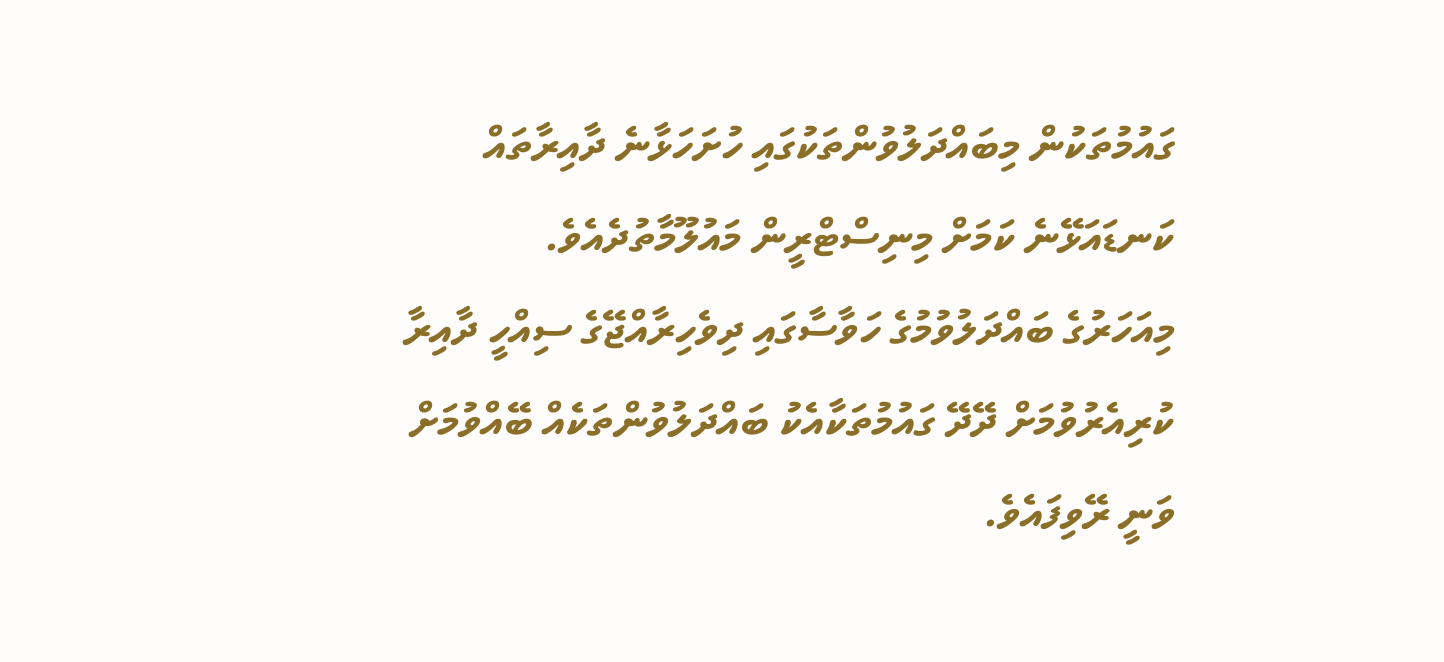ގައުމުތަކުން މިބައްދަލުވުންތަކުގައި ހުށަހަޅާނެ ދާއިރާތައް ކަނޑައަޅޭނެ ކަމަށް މިނިސްޓްރީން މައުލޫމާތުދެއެވެ.
މިއަހަރުގެ ބައްދަލުވުމުގެ ހަވާސާގައި ދިވެހިރާއްޖޭގެ ސިއްހީ ދާއިރާ ކުރިއެރުވުމަށް ދޭދޭ ގައުމުތަކާއެކު ބައްދަލުވުންތަކެއް ބޭއްވުމަށް ވަނީ ރޭވިފައެވެ.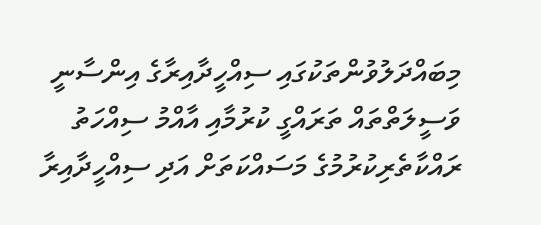މިބައްދަލުވުންތަކުގައި ސިއްހީދާއިރާގެ އިންސާނީ ވަސީލަތްތައް ތަރައްގީ ކުރުމާއި އާއްމު ސިއްހަތު ރައްކާތެރިކުރުމުގެ މަސައްކަތަށް އަދި ސިއްހީދާއިރާ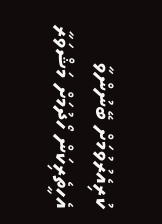ކުރިއެރުވުމަށް ބޭނުންވާ އެހީތެރިކަން ހޯދުމަށް މަޝްވަރާ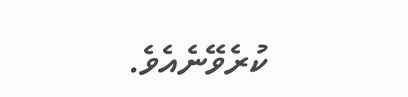ކުރެވޭނެއެވެ.